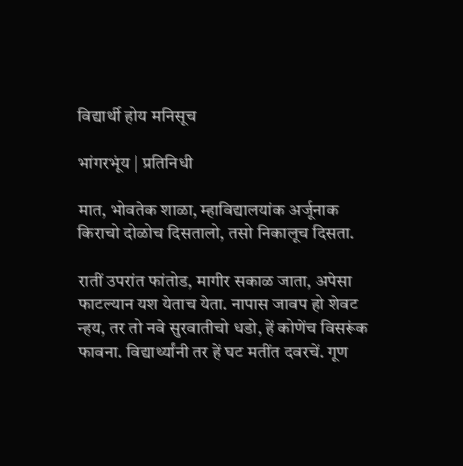विद्यार्थी होय मनिसूच

भांगरभूंय | प्रतिनिधी

मात, भोवतेक शाळा, म्हाविद्यालयांक अर्जूनाक किराचो दोळोच दिसतालो, तसो निकालूच दिसता.

रातीं उपरांत फांतोड, मागीर सकाळ जाता, अपेसा फाटल्यान यश येताच येता. नापास जावप हो शेवट न्हय, तर तो नवे सुरवातीचो धडो, हें कोणेंच विसरूंक फावना. विद्यार्थ्यांनी तर हें घट मतींत दवरचें. गूण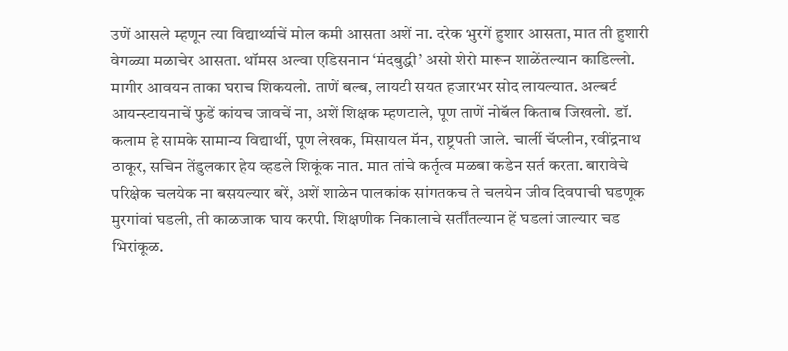उणें आसले म्हणून त्या विद्यार्थ्याचें मोल कमी आसता अशें ना. दरेक भुरगें हुशार आसता, मात ती हुशारी वेगळ्या मळाचेर आसता. थॉमस अल्वा एडिसनान ‘मंदबुद्धी’ असो शेरो मारून शाळेंतल्यान काडिल्लो. मागीर आवयन ताका घराच शिकयलो. ताणें बल्ब, लायटी सयत हजारभर सोद लायल्यात. अल्बर्ट आयन्स्टायनाचें फुडें कांयच जावचें ना, अशें शिक्षक म्हणटाले, पूण ताणें नोबॅल किताब जिखलो. डॉ. कलाम हे सामके सामान्य विद्यार्थी, पूण लेखक, मिसायल मॅन, राष्ट्रपती जाले. चार्ली चॅप्लीन, रवींद्रनाथ ठाकूर, सचिन तेंडुलकार हेय व्हडले शिकूंक नात. मात तांचे कर्तृत्व मळबा कडेन सर्त करता. बारावेचे परिक्षेक चलयेक ना बसयल्यार बरें, अशें शाळेन पालकांक सांगतकच ते चलयेन जीव दिवपाची घडणूक मुरगांवां घडली, ती काळजाक घाय करपी. शिक्षणीक निकालाचे सर्तींतल्यान हें घडलां जाल्यार चड भिरांकूळ.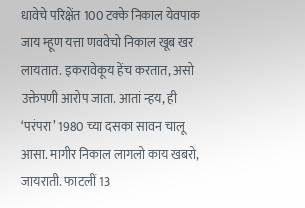धावेचे परिक्षेंत 100 टक्के निकाल येवपाक जाय म्हूण यत्ता णववेचो निकाल खूब खर लायतात. इकरावेकूय हेंच करतात, असो उक्तेपणी आरोप जाता. आतां न्हय, ही ‘परंपरा’ 1980 च्या दसका सावन चालू आसा. मागीर निकाल लागलो काय खबरो, जायराती. फाटलीं 13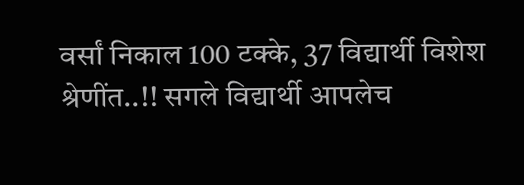वर्सां निकाल 100 टक्के, 37 विद्यार्थी विशेश श्रेणींत..!! सगले विद्यार्थी आपलेच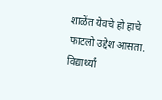शाळेंत येवचे हो हाचे फाटलो उद्देश आसता. विद्यार्थ्यां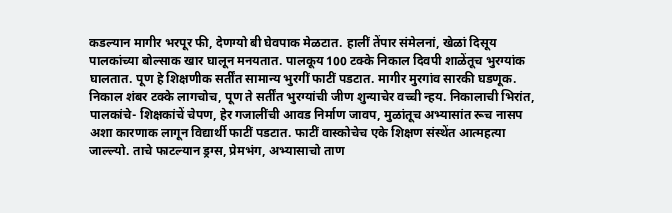कडल्यान मागीर भरपूर फी, देणग्यो बी घेवपाक मेळटात. हालीं तेंपार संमेलनां, खेळां दिसूय पालकांच्या बोल्साक खार घालून मनयतात. पालकूय 100 टक्के निकाल दिवपी शाळेंतूच भुरग्यांक घालतात. पूण हे शिक्षणीक सर्तींत सामान्य भुरगीं फाटीं पडटात. मागीर मुरगांव सारकी घडणूक. निकाल शंबर टक्के लागचोच, पूण ते सर्तींत भुरग्यांची जीण शुन्याचेर वच्ची न्हय. निकालाची भिरांत, पालकांचे- शिक्षकांचें चेपण, हेर गजालींची आवड निर्माण जावप, मुळांतूच अभ्यासांत रूच नासप अशा कारणाक लागून विद्यार्थी फाटीं पडटात. फाटीं वास्कोचेच एके शिक्षण संस्थेंत आत्महत्या जाल्ल्यो. ताचे फाटल्यान ड्रग्स, प्रेमभंग, अभ्यासाचो ताण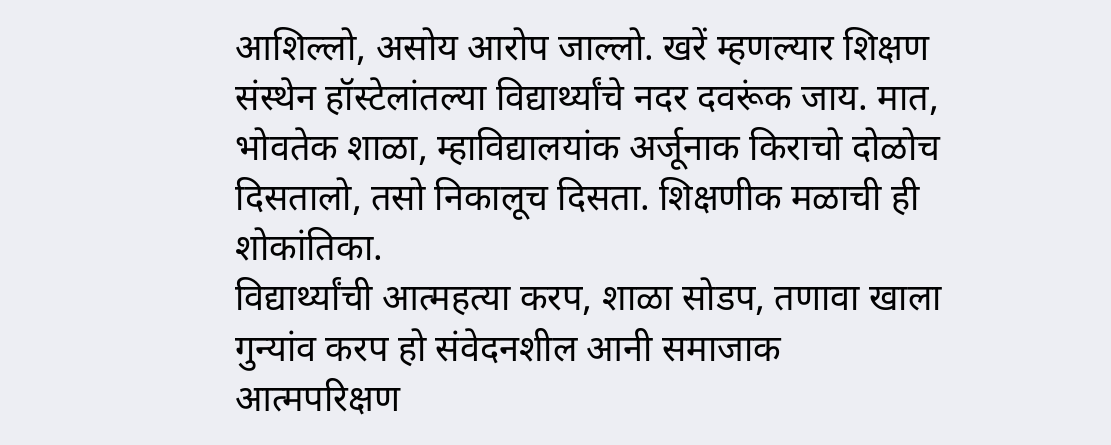आशिल्लो, असोय आरोप जाल्लो. खरें म्हणल्यार शिक्षण संस्थेन हॉस्टेलांतल्या विद्यार्थ्यांचे नदर दवरूंक जाय. मात, भोवतेक शाळा, म्हाविद्यालयांक अर्जूनाक किराचो दोळोच दिसतालो, तसो निकालूच दिसता. शिक्षणीक मळाची ही शोकांतिका.
विद्यार्थ्यांची आत्महत्या करप, शाळा सोडप, तणावा खाला गुन्यांव करप हो संवेदनशील आनी समाजाक आत्मपरिक्षण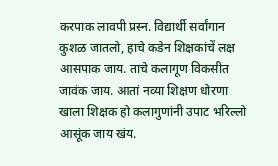करपाक लावपी प्रस्न. विद्यार्थी सर्वांगान कुशळ जातलो, हाचे कडेन शिक्षकांचें लक्ष आसपाक जाय. ताचे कलागूण विकसीत जावंक जाय. आतां नव्या शिक्षण धोरणा खाला शिक्षक हो कलागुणांनी उपाट भरिल्लो आसूंक जाय खंय.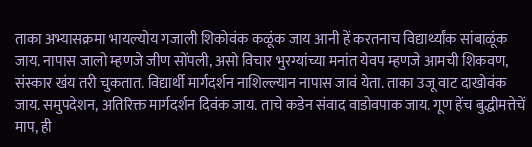ताका अभ्यासक्रमा भायल्योय गजाली शिकोवंक कळूंक जाय आनी हें करतनाच विद्यार्थ्यांक सांबाळूंक जाय. नापास जालो म्हणजे जीण सोंपली, असो विचार भुरग्यांच्या मनांत येवप म्हणजे आमची शिकवण, संस्कार खंय तरी चुकतात. विद्यार्थी मार्गदर्शन नाशिल्ल्यान नापास जावं येता. ताका उजू वाट दाखोवंक जाय. समुपदेशन, अतिरिक्त मार्गदर्शन दिवंक जाय. ताचे कडेन संवाद वाडोवपाक जाय. गूण हेंच बुद्धीमत्तेचें माप, ही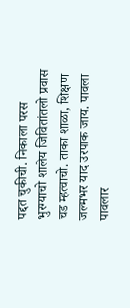पद्दत चुकीची. निकाला परस भुरग्याचो शालेय जिवितांतलो प्रवास चड म्हत्वाचो. ताका शाळा, शिक्षण जल्मभर याद उरपाक जाय. पावला पावलार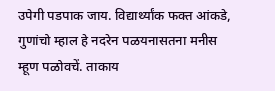उपेगी पडपाक जाय. विद्यार्थ्यांक फक्त आंकडे, गुणांचो म्हाल हे नदरेन पळयनासतना मनीस म्हूण पळोवचें. ताकाय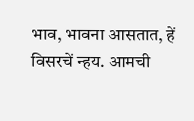भाव, भावना आसतात, हें विसरचें न्हय. आमची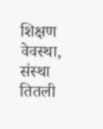शिक्षण वेवस्था, संस्था तितली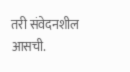तरी संवेदनशील आसची.